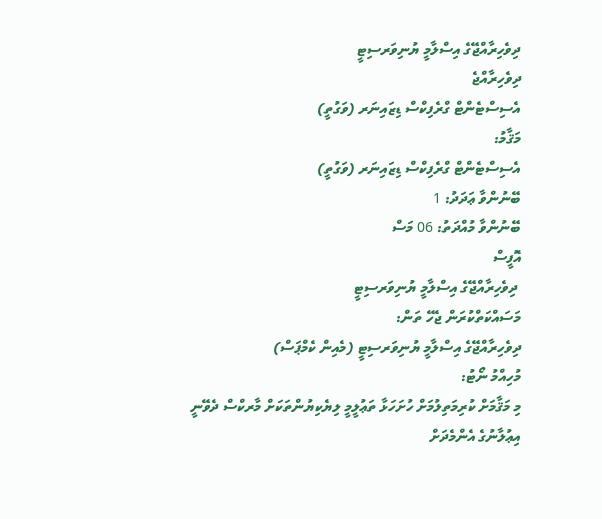ދިވެހިރާއްޖޭގެ އިސްލާމީ ޔުނިވަރސިޓީ
ދިވެހިރާއްޖެ
އެސިސްޓެންޓް ގްރެފިކްސް ޑިޒައިނަރ (ވަގުތީ)
މަޤާމު:
އެސިސްޓެންޓް ގްރެފިކްސް ޑިޒައިނަރ (ވަގުތީ)
ބޭނުންވާ ޢަދަދު: 1
ބޭނުންވާ މުއްދަތު: 06 މަސް
އޮފީސް
 ދިވެހިރާއްޖޭގެ އިސްލާމީ ޔުނިވަރސިޓީ
މަސައްކަތްކުރަން ޖެހޭ ތަން:
ދިވެހިރާއްޖޭގެ އިސްލާމީ ޔުނިވަރސިޓީ (މެއިން ކެމްޕަސް)
މުހިއްމު ނޯޓު:
މި މަޤާމަށް ކުރިމަތިލުމަށް ހުށަހަޅާ ތަޢުލީމީ ލިޔެކިޔުންތަކަށް މާރކްސް ދެވޭނީ އިޢުލާނުގެ އެންމެދަށް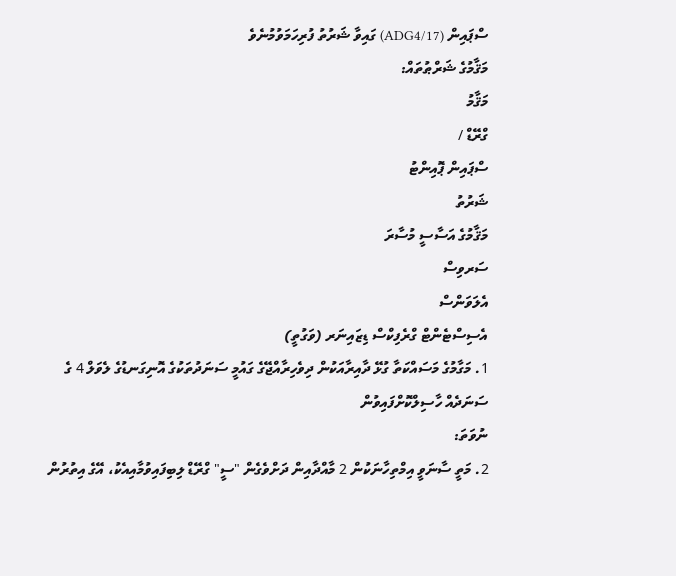ސްޕައިން (ADG4/17) ގައިވާ ޝަރުތު ފުރިހަމަވުމުނެވެ
މަޤާމުގެ ޝަރްޠުތައް:
މަޤާމު
ގްރޭޑް /
ސްޕައިން ޕޮއިންޓު
ޝަރުތު
މަޤާމުގެ އަސާސީ މުސާރަ
ސަރވިސް
އެލަވަންސް
އެސިސްޓެންޓް ގްރެފިކްސް ޑިޒައިނަރ (ވަގުތީ)
1. މަގާމުގެ މަސައްކަތާ ގުޅޭ ދާއިރާއަކުން ދިވެހިރާއްޖޭގެ ގައުމީ ސަނަދުތަކުގެ އޮނިގަނޑުގެ ލެވަލް 4 ގެ ސަނަދެއް ހާސިލްކޮށްފައިވުން
ނުވަތަ:
2. މަތީ ސާނަވީ އިމްތިހާނަކުން 2 މާއްދާއިން ދަށްވެގެން "ސީ" ގްރޭޑް ލިބިފައިވުމާއިއެކު، އޭގެ އިތުރުން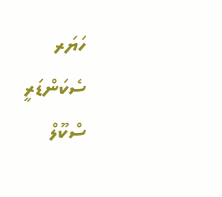ހަޔަރ ސެކަންޑަރީ ސްކޫލް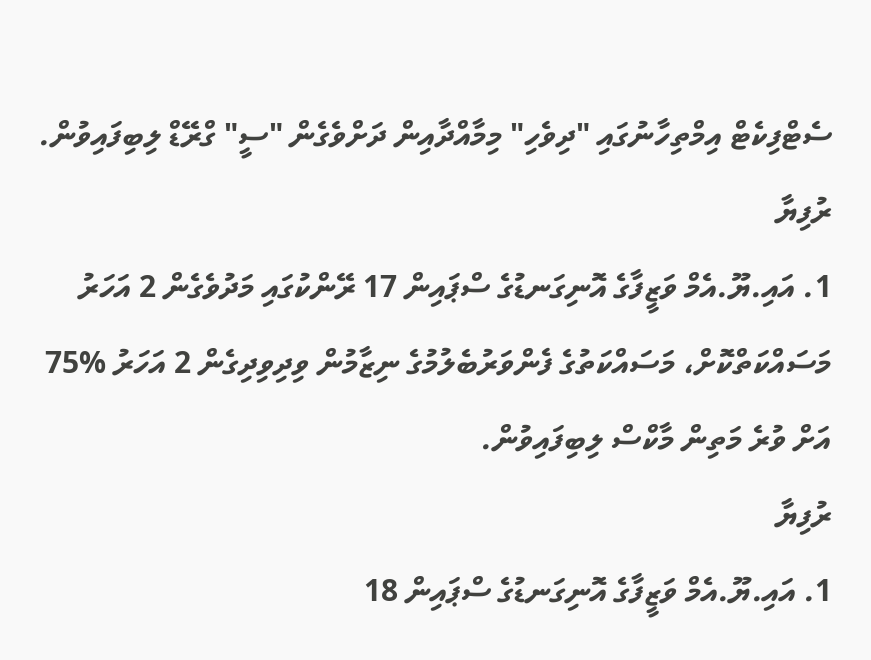ސެޓްފިކެޓް އިމްތިހާނުގައި "ދިވެހި" މިމާއްދާއިން ދަށްވެގެން "ސީ" ގްރޭޑް ލިބިފައިވުން.
ރުފިޔާ
1. އައި.ޔޫ.އެމް ވަޒީފާގެ އޮނިގަނޑުގެ ސްޕައިން 17 ރޭންކުގައި މަދުވެގެން 2 އަހަރު މަސައްކަތްކޮށް، މަސައްކަތުގެ ފެންވަރުބެލުމުގެ ނިޒާމުން ވިދިވިދިގެން 2 އަހަރު %75 އަށް ވުރެ މަތިން މާކްސް ލިބިފައިވުން.
ރުފިޔާ
1. އައި.ޔޫ.އެމް ވަޒީފާގެ އޮނިގަނޑުގެ ސްޕައިން 18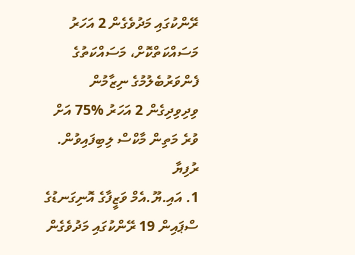ރޭންކުގައި މަދުވެގެން 2 އަހަރު މަސައްކަތްކޮށް، މަސައްކަތުގެ ފެންވަރުބެލުމުގެ ނިޒާމުން ވިދިވިދިގެން 2 އަހަރު %75 އަށް ވުރެ މަތިން މާކްސް ލިބިފައިވުން.
ރުފިޔާ
1. އައި.ޔޫ.އެމް ވަޒީފާގެ އޮނިގަނޑުގެ ސްޕައިން 19 ރޭންކުގައި މަދުވެގެން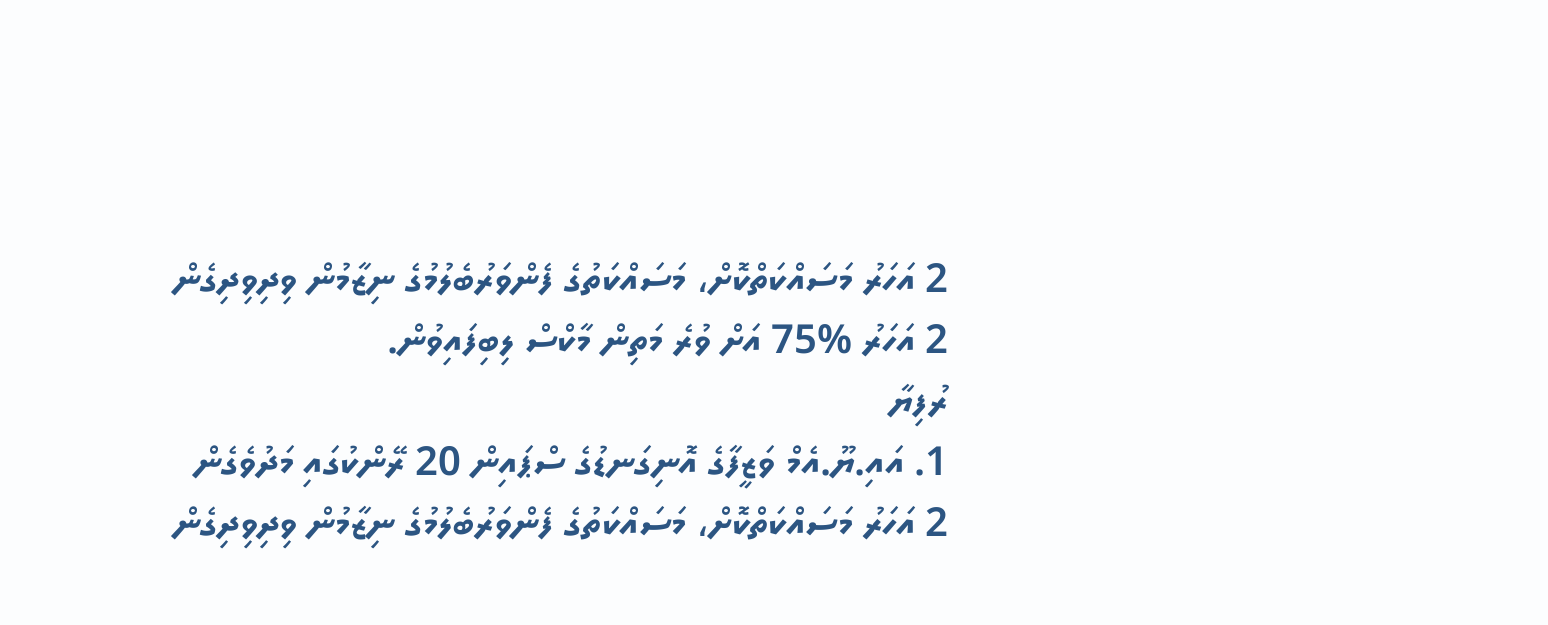2 އަހަރު މަސައްކަތްކޮށް، މަސައްކަތުގެ ފެންވަރުބެލުމުގެ ނިޒާމުން ވިދިވިދިގެން 2 އަހަރު %75 އަށް ވުރެ މަތިން މާކްސް ލިބިފައިވުން.
ރުފިޔާ
1. އައި.ޔޫ.އެމް ވަޒީފާގެ އޮނިގަނޑުގެ ސްޕައިން 20 ރޭންކުގައި މަދުވެގެން 2 އަހަރު މަސައްކަތްކޮށް، މަސައްކަތުގެ ފެންވަރުބެލުމުގެ ނިޒާމުން ވިދިވިދިގެން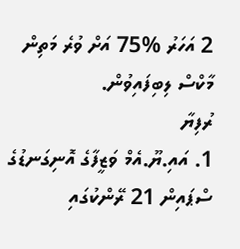2 އަހަރު %75 އަށް ވުރެ މަތިން މާކްސް ލިބިފައިވުން.
ރުފިޔާ
1. އައި.ޔޫ.އެމް ވަޒީފާގެ އޮނިގަނޑުގެ ސްޕައިން 21 ރޭންކުގައި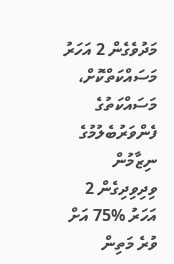މަދުވެގެން 2 އަހަރު މަސައްކަތްކޮށް، މަސައްކަތުގެ ފެންވަރުބެލުމުގެ ނިޒާމުން ވިދިވިދިގެން 2 އަހަރު %75 އަށް ވުރެ މަތިން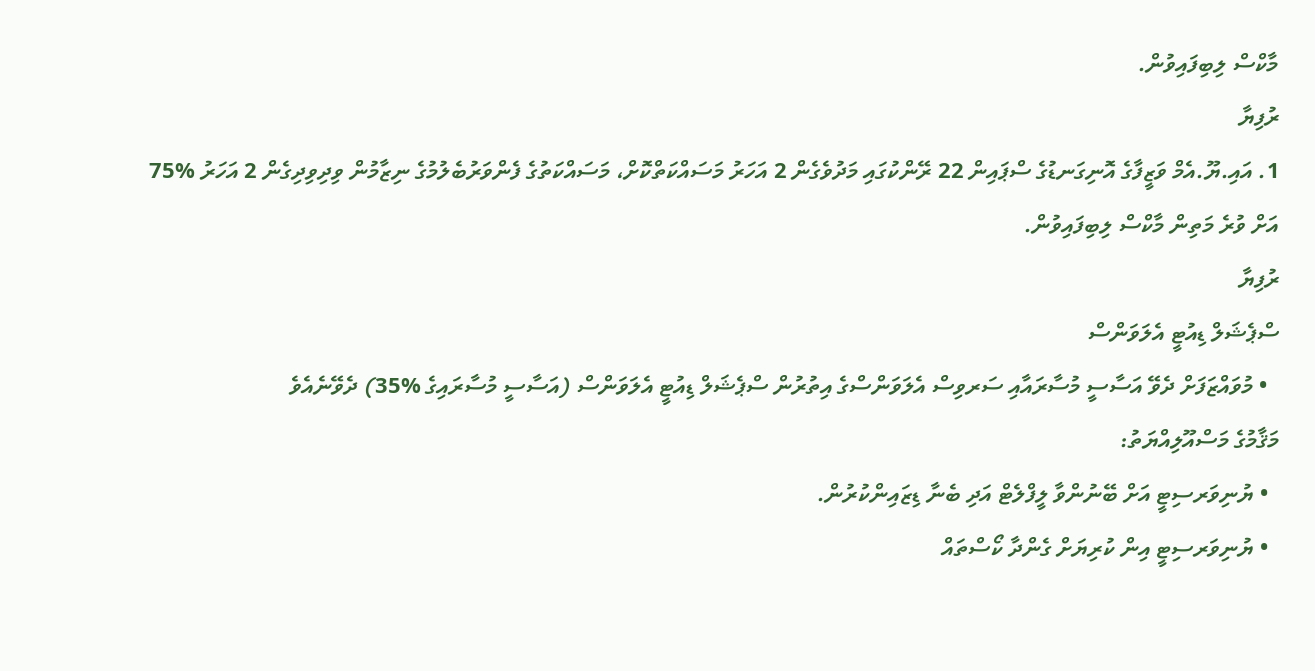މާކްސް ލިބިފައިވުން.
ރުފިޔާ
1. އައި.ޔޫ.އެމް ވަޒީފާގެ އޮނިގަނޑުގެ ސްޕައިން 22 ރޭންކުގައި މަދުވެގެން 2 އަހަރު މަސައްކަތްކޮށް، މަސައްކަތުގެ ފެންވަރުބެލުމުގެ ނިޒާމުން ވިދިވިދިގެން 2 އަހަރު %75 އަށް ވުރެ މަތިން މާކްސް ލިބިފައިވުން.
ރުފިޔާ
ސްޕެޝަލް ޑިއުޓީ އެލަވަންސް
  • މުވައްޒަފަށް ދެވޭ އަސާސީ މުސާރައާއި ސަރވިސް އެލަވަންސްގެ އިތުރުން ސްޕެޝަލް ޑިއުޓީ އެލަވަންސް (އަސާސީ މުސާރައިގެ %35) ދެވޭނެއެވެ
މަޤާމުގެ މަސްއޫލިއްޔަތު:
  • ޔުނިވަރސިޓީ އަށް ބޭނުންވާ ލީފްލެޓް އަދި ބެނާ ޑިޒައިންކުރުން.
  • ޔުނިވަރސިޓީ އިން ކުރިޔަށް ގެންދާ ކޯސްތައް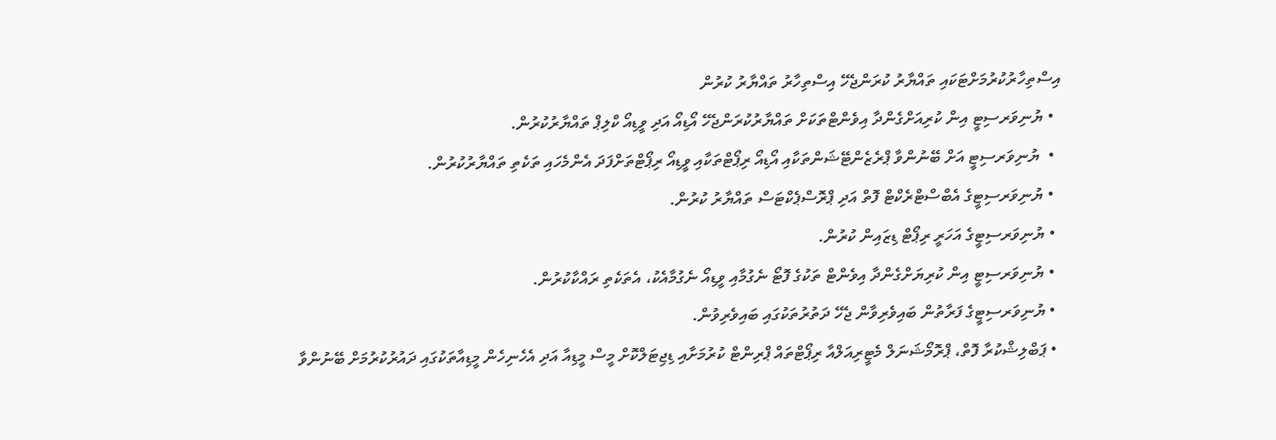އިސްތިހާރުކުރުމަށްޓަކައި ތައްޔާރު ކުރަންޖެހޭ އިސްތިހާރު ތައްޔާރު ކުރުން
  • ޔުނިވަރސިޓީ އިން ކުރިއަށްގެންދާ އިވެންޓްތަކަށް ތައްޔާރުކުރަންޖެހޭ އޯޑިއޯ އަދި ވީޑިއޯ ކްލިޕް ތައްޔާރުކުރުން.
  •  ޔުނިވަރސިޓީ އަށް ބޭނުންވާ ޕްރެޒެންޓޭޝަންތަކާއި އޯޑިއޯ ރިޕޯޓްތަކާއި ވީޑިއޯ ރިޕޯޓްތަށްފަދަ އެންމެހައި ތަކެތި ތައްޔާރުކުރުން.
  • ޔުނިވަރސިޓީގެ އެބްސްޓްރެކްޓް ފޮތް އަދި ޕްރޮސްޕެކްޓަސް ތައްޔާރު ކުރުން.
  • ޔުނިވަރސިޓީގެ އަހަރީ ރިޕޯޓް ޑިޒައިން ކުރުން.
  • ޔުނިވަރސިޓީ އިން ކުރިޔަށްގެންދާ އިވެންޓް ތަކުގެ ފޮޓޯ ނެގުމާއި ވީޑިއޯ ނެގުމާއެކު، އެތަކެތި ރައްކާކުރުން.
  • ޔުނިވަރސިޓީގެ ފަރާތުން ބައިވެރިވާން ޖެހޭ ދަތުރުތަކުގައި ބައިވެރިވުން.
  • ޕަބްލިޝްކުރާ ފޮތް، ޕްރޮމޯޝަނަލް މެޓީރިއަލްއާ ރިޕޯޓްތައް ޕްރިންޓް ކުރުމަށާއި ޑިޖިޓަލްކޮށް މީސް މީޑިއާ އަދި އެހެނިހެން މީޑިއާތަކުގައި ދައުރުކުރުމަށް ބޭނުންވާ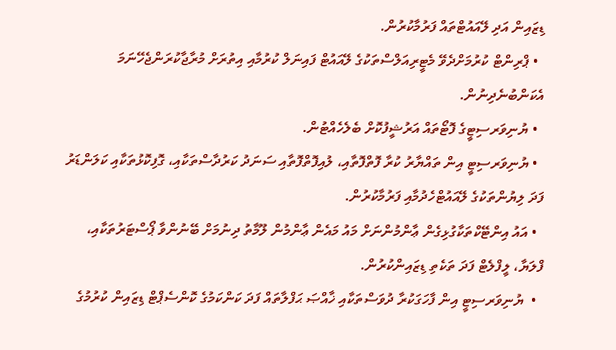ޑިޒައިން އަދި ލޭއައުޓްތައް ފަރުމާކުރުން.
  • ޕްރިންޓް ކުރުމަށްދެވޭ މެޓީރިއަލްސްތަކުގެ ލޭއައުޓް ފައިނަލް ކުރުމާއި އިތުރަށް މުރާޖާކުރަންޖެހޭނަމަ އެކަންބުނެދިނުން.
  • ޔުނިވަރސިޓީގެ ފޮޓޯތައް އަރުޝީފުކޮށް ބެލެހެއްޓުން.
  • ޔުނިވަރސިޓީ އިން ތައްޔާރު ކުރާ ފޮތްފޮތާއި، ލުއިފޮތްފޮތާއި ސަނަދު ކަރުދާސްތަކާއި، ގޮފިކޮޅުތަކާއި ކަލަންޑަރު ފަދަ ލިޔުންތަކުގެ ލޭއައުޓްހެދުމާއި ފަރުމާކުރުން.
  • އައު އިންޓޭކްތަކާގުޅިގެން ޢާންމުންނަށް މައު މައެން ޢާންމުން ލޫމާތު ދިނުމަށް ބޭނުންވާ ޕޯސްޓަރުތަކާއި، ފްލަޔާ، ލީފްލެޓް ފަދަ ތަކެތި ޑިޒައިންކުރުން.
  •  ޔުނިވަރސިޓީ އިން ފާހަގަކުރާ ދުވަސްތަކާއި ޚާއްޞަ ޙަފްލާތައް ފަދަ ކަންކަމުގެ ކޮންސެޕްޓް ޑިޒައިން ކުރުމުގެ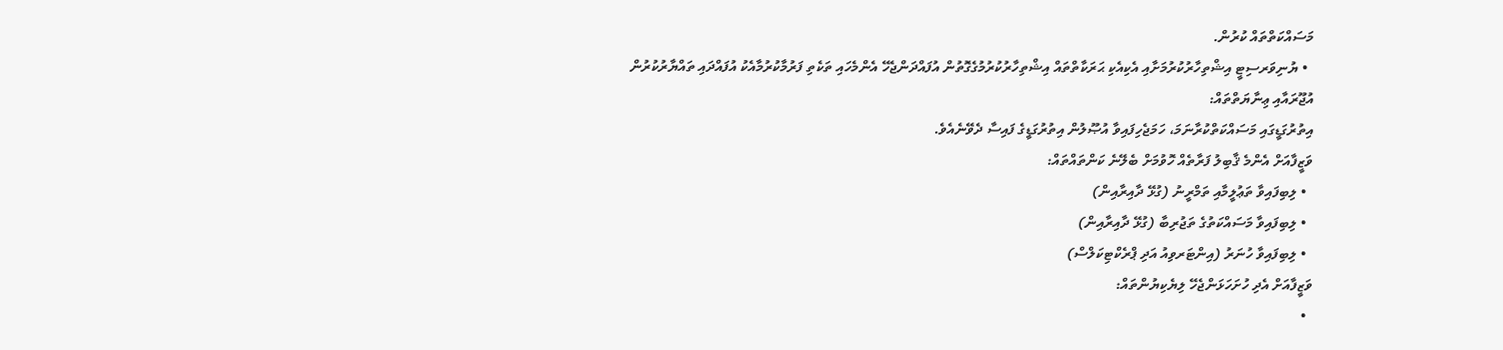މަސައްކަތްތައް ކުރުން.
  • ޔުނިވަރސިޓީ އިޝްތިހާރުކުރުމަށާއި އެކިއެކި ޙަރަކާތްތައް އިޝްތިހާރުކުރުމުގެގޮތުން އުފައްދަންޖެހޭ އެންމެހައި ތަކެތި ފަރުމާކުރުމާއެކު އުފައްދައި ތައްޔާރުކުރުން
އުޖޫރައާއި ޢިނާޔަތްތައް:
އިތުރުގަޑީގައި މަސައްކަތްކުރާނަމަ، ހަމަޖެހިފައިވާ އުޞޫލުން އިތުރުގަޑީގެ ފައިސާ ދެވޭނެއެވެ.
ވަޒީފާއަށް އެންމެ ޤާބިލު ފަރާތެއް ހޮވުމަށް ބެލޭނެ ކަންތައްތައް:
  • ލިބިފައިވާ ތަޢުލީމާއި ތަމްރީނު (ގުޅޭ ދާއިރާއިން)
  • ލިބިފައިވާ މަސައްކަތުގެ ތަޖުރިބާ (ގުޅޭ ދާއިރާއިން)
  • ލިބިފައިވާ ހުނަރު (އިންޓަރވިއު އަދި ޕްރެކްޓިކަލްސް)
ވަޒީފާއަށް އެދި ހުށަހަޅަންޖެހޭ ލިޔެކިޔުންތައް:
  •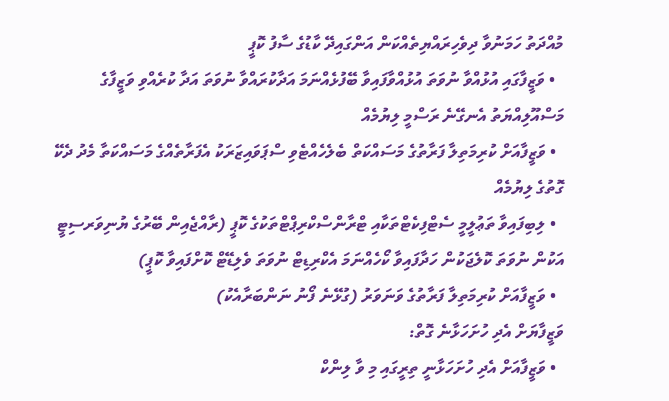މުއްދަތު ހަމަނުވާ ދިވެހިރައްޔިތެއްކަން އަންގައިދޭ ކާޑުގެ ސާފު ކޮޕީ
  • ވަޒީފާގައި އުޅުއްވާ ނުވަތަ އުޅުއްވާފައިވާ ބޭފުޅެއްނަމަ އަދާކުރައްވާ ނުވަތަ އަދާ ކުރެއްވި ވަޒީފާގެ މަސްއޫލިއްޔަތު އެނގޭނެ ރަސްމީ ލިޔުމެއް
  • ވަޒީފާއަށް ކުރިމަތިލާ ފަރާތުގެ މަސައްކަތް ބެލެހެއްޓެވި ސްޕަވައިޒަރަކު އެފަރާތެއްގެ މަސައްކަތާ މެދު ދެކޭ ގޮތުގެ ލިޔުމެއް
  • ލިބިފައިވާ ތަޢުލީމީ ސެޓްފިކެޓްތަކާއި ޓްރާންސްކްރިޕްޓްތަކުގެ ކޮޕީ (ރާއްޖެއިން ބޭރުގެ ޔުނިވަރސިޓީ އަކުން ނުވަތަ ކޮލެޖަކުން ހަދާފައިވާ ކޯހެއްނަމަ އެކްރިޑިޓް ނުވަތަ ވެލިޑޭޓް ކޮށްފައިވާ ކޮޕީ)
  • ވަޒީފާއަށް ކުރިމަތިލާ ފަރާތުގެ ވަނަވަރު (ގުޅޭނެ ފޯނު ނަންބަރާއެކު)
ވަޒީފާޔަށް އެދި ހުށަހަޅާނެ ގޮތް:
  • ވަޒީފާއަށް އެދި ހުށަހަޅާނީ ތިރީގައި މި ވާ ލިންކް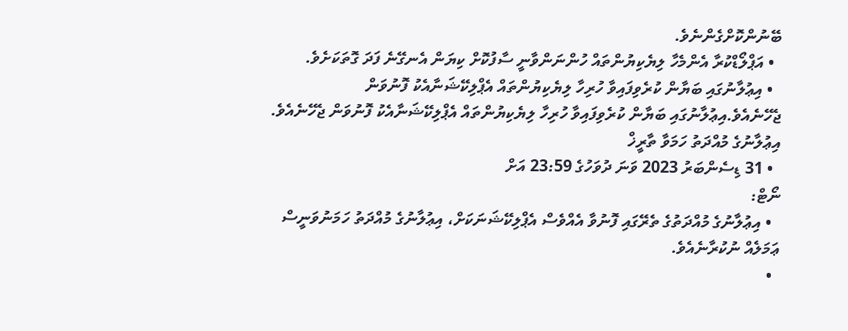ބޭނުންކޮށްގެންނެވެ.
  • އަޕްލޯޑްކުރާ އެންމެހާ ލިޔެކިޔުންތައް ހުންނަންވާނީ ސާފުކޮށް ކިޔަން އެނގޭނެ ފަދަ ގޮތަކަށެވެ.
  • އިޢުލާނުގައި ބަޔާން ކުރެވިފައިވާ ހުރިހާ ލިޔެކިޔުންތައް އެޕްލިކޭޝަނާއެކު ފޮނުވަން ޖެހޭނެއެވެ.އިޢުލާނުގައި ބަޔާން ކުރެވިފައިވާ ހުރިހާ ލިޔެކިޔުންތައް އެޕްލިކޭޝަނާއެކު ފޮނުވަން ޖެހޭނެއެވެ.
އިޢުލާނުގެ މުއްދަތު ހަމަވާ ތާރީޚް
  • 31 ޑިސެންބަރު 2023 ވަނަ ދުވަހުގެ 23:59 އަށް
ނޯޓް:
  • އިޢުލާނުގެ މުއްދަތުގެ ތެރޭގައި ފޮނުވާ އެއްވެސް އެޕްލިކޭޝަނަކަށް، އިޢުލާނުގެ މުއްދަތު ހަމަނުވަނީސް ޢަމަލެއް ނުކުރާނެއެވެ.
  •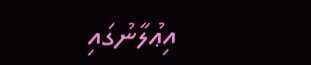އިޢުލާނުގައި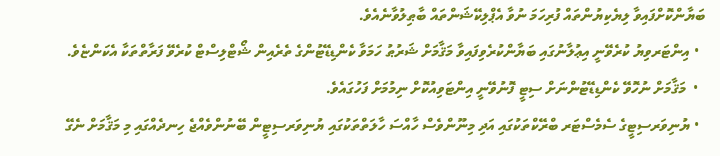ބަޔާންކޮށްފައިވާ ލިޔެކިޔުންތައް ފުރިހަމަ ނުވާ އެޕްލިކޭޝަންތައް ބާޠިލުވާނެއެވެ.
  • އިންޓަރވިޔު ކުރެވޭނީ އިޢުލާނުގައި ބަޔާންކުރެވިފައިވާ މަޤާމަށް ޝަރުޠު ހަމަވާ ކެންޑިޑޭޓުންގެ ތެރެއިން ޝޯޓްލިސްޓް ކުރެވޭ ފަރާތްތަކާ އެކަންޏެވެ.
  •  މަޤާމަށް ނުހޮވޭ ކެންޑިޑޭޓުންނަށް ސިޓީ ފޮނުވޭނީ އިންޓަވިއުކޮށް ނިމުމަށް ފަހުގައެވެ.
  • ޔުނިވަރސިޓީގެ ސެމެސްޓަރ ބްރޭކްތަކުގައި އަދި މިނޫންވެސް ހާއްސަ ހާލަތްތަކުގައި ޔުނިވަރސިޓީން ބޭނުންވެއްޖެ ހިނދެއްގައި މި މަޤާމަށް ނެގޭ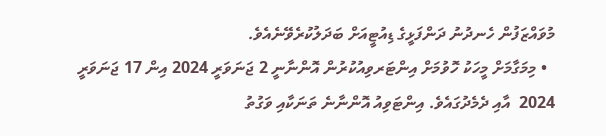މުވައްޒަފުން ހެނދުނު ދަންފަޅީގެ ޑިއުޓީއަށް ބަދަލުކުރެވޭނެއެވެ.
  • މިމަގާމަށް މީހަކު ހޮވުމަށް އިންޓަރވިއުކުރުން އޮންނާނީ 2 ޖަނަވަރީ 2024 އިން 17 ޖަނަވަރީ 2024  އާއި ދެމެދުގައެވެ. އިންޓަވިއު އޮންނާނެ ތަނަކާއި ވަގުތު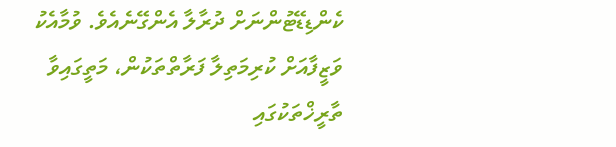ކެންޑިޑޭޓުންނަށް ދުރާލާ އެންގޭނެއެވެ. ވުމާއެކު ވަޒީފާއަށް ކުރިމަތިލާ ފަރާތްތަކުން، މަތީގައިވާ ތާރީޚްތަކުގައި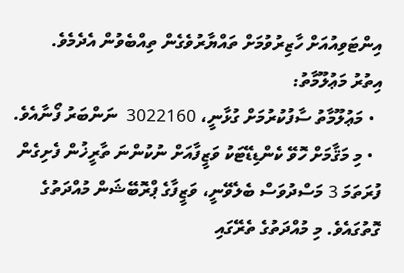އިންޓަވިއުއަށް ހާޒިރުވުމަށް ތައްޔާރުވެގެން ތިއްބެވުން އެދެމެވެ.
އިތުރު މަޢުލޫމާތު:
  • މަޢުލޫމާތު ސާފުކުރުމަށް ގުޅާނީ، 3022160  ނަންބަރު ފޯނާއެވެ.
  • މި މަޤާމަށް ހޮވޭ ކެންޑިޑޭޓަކު ވަޒީފާއަށް ނުކުންނަ ތާރީޚުން ފެށިގެން ފުރަތަމަ 3 މަސްދުވަސް ބެލެވޭނީ، ވަޒީފާގެ ޕްރޮބޭޝަން މުއްދަތުގެ ގޮތުގައެވެ. މި މުއްދަތުގެ ތެރޭގައި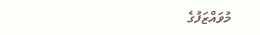މުވައްޒަފުގެ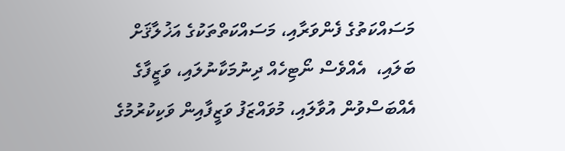މަސައްކަތުގެ ފެންވަރާއި، މަސައްކަތްތަކުގެ އަޚުލާޤަށް ބަލައި،  އެއްވެސް ނޯޓިހެއް ދިނުމަކާނުލައި، ވަޒީފާގެ އެއްބަސްވުން އުވާލައި، މުވައްޒަފު ވަޒީފާއިން ވަކިކުރުމުގެ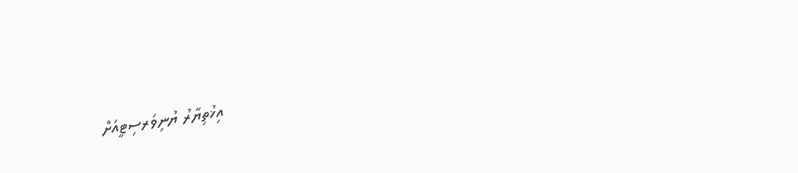އިޚުތިޔާރު ޔުނިވަރސިޓީއަށް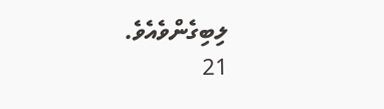ލިބިގެންވެއެވެ.
21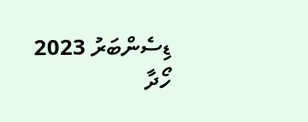ޑިސެންބަރު 2023
ހޯދާ